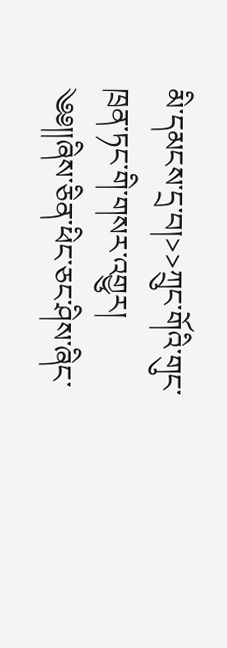མི་དམངས་དྲ་བ།>>ཀྲུང་གོའི་གུང་ཁྲན་ཏང་གི་གསར་འགྱུར།
༄༅།།ཞིས་ཅིན་ཕིང་ཅང་ཤིས་ཞིང་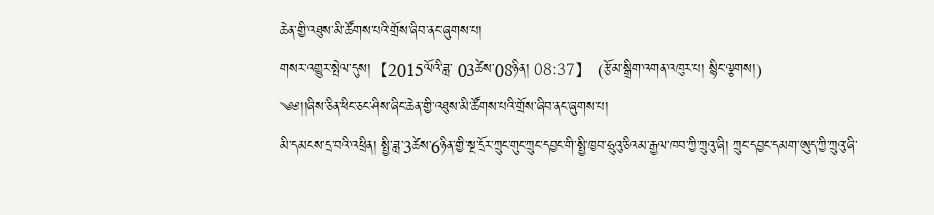ཆེན་གྱི་འཐུས་མི་ཚོགས་པའི་གྲོས་ཞིབ་ནང་ཞུགས་པ།
གསར་འགྱུར་སྤེལ་དུས།  【2015ལོའི་ཟླ་ 03ཚེས་08ཉིན། 08:37】   (རྩོམ་སྒྲིག་འགན་འཁུར་པ། སྙིང་ལྕགས།)
༄༅།།ཞིས་ཅིན་ཕིང་ཅང་ཤིས་ཞིང་ཆེན་གྱི་འཐུས་མི་ཚོགས་པའི་གྲོས་ཞིབ་ནང་ཞུགས་པ།
མི་དམངས་དྲ་བའི་འཕྲིན། སྤྱི་ཟླ་3ཚེས་6ཉིན་གྱི་སྔ་དྲོར་ཀྲུང་གུང་ཀྲུང་དབྱང་གི་སྤྱི་ཁྱབ་ཧྲུའུ་ཅིའམ་རྒྱལ་ཁབ་ཀྱི་ཀྲུའུ་ཞི། ཀྲུང་དབྱང་དམག་ཨུད་ཀྱི་ཀྲུའུ་ཞི་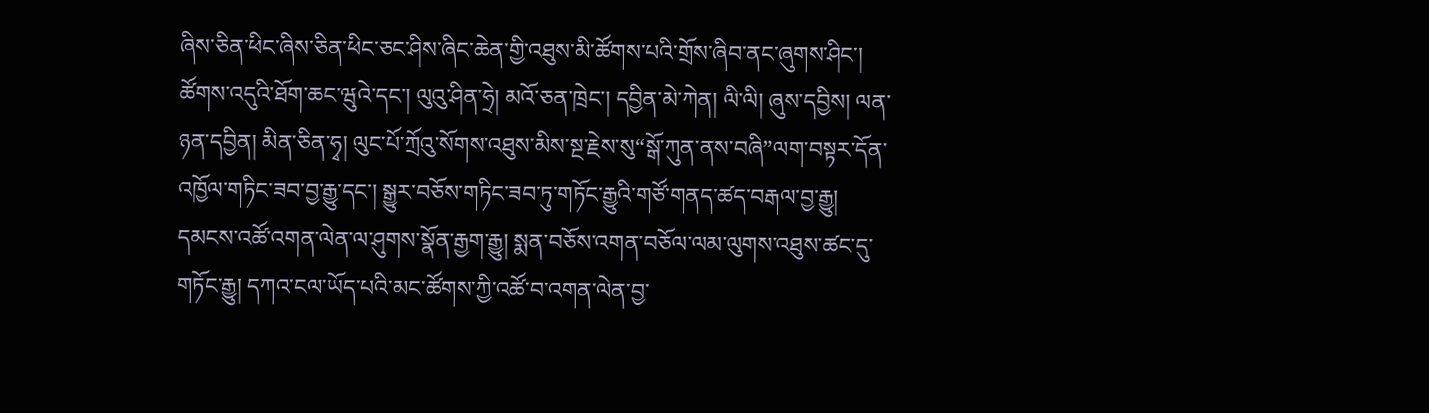ཞིས་ཅིན་ཕིང་ཞིས་ཅིན་ཕིང་ཅང་ཤིས་ཞིང་ཆེན་གྱི་འཐུས་མི་ཚོགས་པའི་གྲོས་ཞིབ་ནང་ཞུགས་ཤིང་། ཚོགས་འདུའི་ཐོག་ཆང་ཝུའེ་དང་། ལུའུ་ཤིན་ཧྲེ། མའོ་ཅན་ཁྲེང་། དབྱིན་མེ་ཀེན། ལི་ལི། ཞུས་དབྱིས། ལན་ཉན་དབྱིན། མིན་ཅིན་ཧྭ། ལུང་པོ་ཀྲོའུ་སོགས་འཐུས་མིས་སྔ་རྗེས་སུ“སྒོ་ཀུན་ནས་བཞི”ལག་བསྟར་དོན་འཁྱོལ་གཏིང་ཟབ་བྱ་རྒྱུ་དང་། སྒྱུར་བཅོས་གཏིང་ཟབ་ཏུ་གཏོང་རྒྱུའི་གཙོ་གནད་ཚད་བརྒལ་བྱ་རྒྱུ། དམངས་འཚོ་འགན་ལེན་ལ་ཤུགས་སྣོན་རྒྱག་རྒྱུ། སྨན་བཅོས་འགན་བཅོལ་ལམ་ལུགས་འཐུས་ཚང་དུ་གཏོང་རྒྱུ། དཀའ་ངལ་ཡོད་པའི་མང་ཚོགས་ཀྱི་འཚོ་བ་འགན་ལེན་བྱ་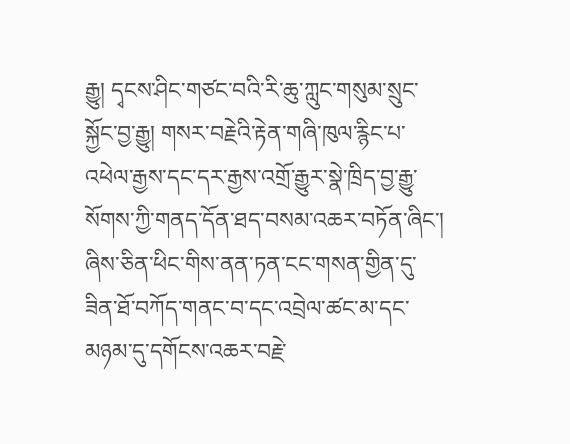རྒྱུ། དྭངས་ཤིང་གཙང་བའི་རི་ཆུ་ཀླུང་གསུམ་སྲུང་སྐྱོང་བྱ་རྒྱུ། གསར་བརྗེའི་རྟེན་གཞི་ཁུལ་རྙིང་པ་འཕེལ་རྒྱས་དང་དར་རྒྱས་འགྲོ་རྒྱུར་སྣེ་ཁྲིད་བྱ་རྒྱུ་སོགས་ཀྱི་གནད་དོན་ཐད་བསམ་འཆར་བཏོན་ཞིང་། ཞིས་ཅིན་ཕིང་གིས་ནན་ཏན་ངང་གསན་གྱིན་དུ་ཟིན་ཐོ་བཀོད་གནང་བ་དང་འབྲེལ་ཚང་མ་དང་མཉམ་དུ་དགོངས་འཆར་བརྗེ་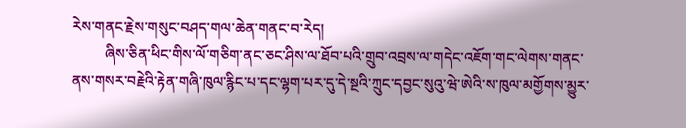རེས་གནང་རྗེས་གསུང་བཤད་གལ་ཆེན་གནང་བ་རེད།
         ཞིས་ཅིན་ཕིང་གིས་ལོ་གཅིག་ནང་ཅང་ཤིས་ལ་ཐོབ་པའི་གྲུབ་འབྲས་ལ་གདེང་འཇོག་གང་ལེགས་གནང་ནས་གསར་བརྗེའི་རྟེན་གཞི་ཁུལ་རྙིང་པ་དང་ལྷག་པར་དུ་དེ་སྔའི་ཀྲུང་དབྱང་སུའུ་ཝེ་ཨེའི་ས་ཁུལ་མགྱོགས་མྱུར་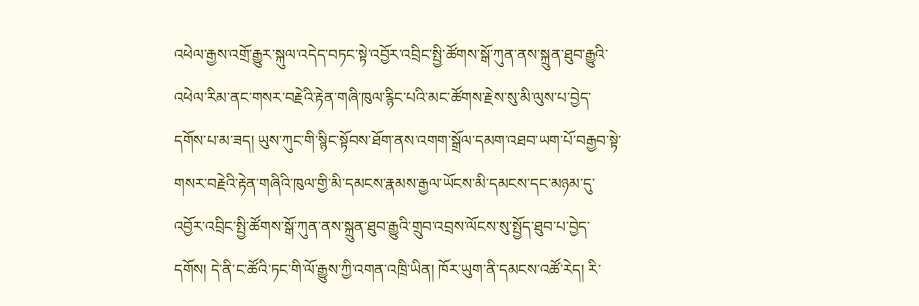འཕེལ་རྒྱས་འགྲོ་རྒྱུར་སྐུལ་འདེད་བཏང་སྟེ་འབྱོར་འབྲིང་སྤྱི་ཚོགས་སྒོ་ཀུན་ནས་སྐྲུན་ཐུབ་རྒྱུའི་འཕེལ་རིམ་ནང་གསར་བརྗེའི་རྟེན་གཞི་ཁུལ་རྙིང་པའི་མང་ཚོགས་རྗེས་སུ་མི་ལུས་པ་བྱེད་དགོས་པ་མ་ཟད། ཡུས་ཀུང་གི་སྙིང་སྟོབས་ཐོག་ནས་འགག་སྒྲོལ་དམག་འཐབ་ཡག་པོ་བརྒྱབ་སྟེ་གསར་བརྗེའི་རྟེན་གཞིའི་ཁུལ་གྱི་མི་དམངས་རྣམས་རྒྱལ་ཡོངས་མི་དམངས་དང་མཉམ་དུ་འབྱོར་འབྲིང་སྤྱི་ཚོགས་སྒོ་ཀུན་ནས་སྐྲུན་ཐུབ་རྒྱུའི་གྲུབ་འབྲས་ལོངས་སུ་སྤྱོད་ཐུབ་པ་བྱེད་དགོས། དེ་ནི་ང་ཚོའི་ཏང་གི་ལོ་རྒྱུས་ཀྱི་འགན་འཁྲི་ཡིན། ཁོར་ཡུག་ནི་དམངས་འཚོ་རེད། རི་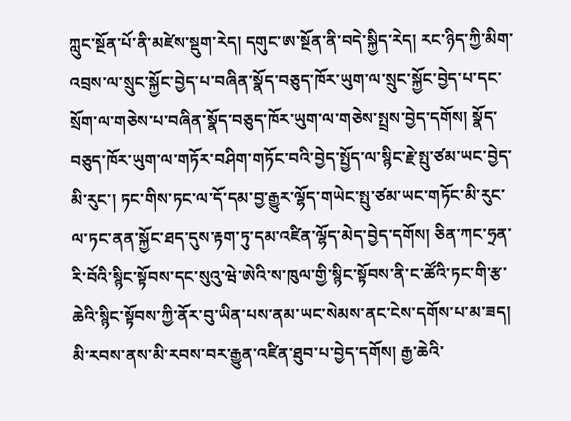ཀླུང་སྔོན་པོ་ནི་མཛེས་སྡུག་རེད། དགུང་ཨ་སྔོན་ནི་བདེ་སྐྱིད་རེད། རང་ཉིད་ཀྱི་མིག་འབྲས་ལ་སྲུང་སྐྱོང་བྱེད་པ་བཞིན་སྣོད་བཅུད་ཁོར་ཡུག་ལ་སྲུང་སྐྱོང་བྱེད་པ་དང་སྲོག་ལ་གཅེས་པ་བཞིན་སྣོད་བཅུད་ཁོར་ཡུག་ལ་གཅེས་སྤྲས་བྱེད་དགོས། སྣོད་བཅུད་ཁོར་ཡུག་ལ་གཏོར་བཤིག་གཏོང་བའི་བྱེད་སྤྱོད་ལ་སྙིང་རྗེ་སྤུ་ཙམ་ཡང་བྱེད་མི་རུང་། ཏང་གིས་ཏང་ལ་དོ་དམ་བྱ་རྒྱུར་ལྷོད་གཡེང་སྤུ་ཙམ་ཡང་གཏོང་མི་རུང་ལ་ཏང་ནན་སྐྱོང་ཐད་དུས་རྟག་ཏུ་དམ་འཛིན་ལྷོད་མེད་བྱེད་དགོས། ཅིན་ཀང་ཧྲན་རི་བོའི་སྙིང་སྟོབས་དང་སུའུ་ཝེ་ཨེའི་ས་ཁུལ་གྱི་སྙིང་སྟོབས་ནི་ང་ཚོའི་ཏང་གི་རྩ་ཆེའི་སྙིང་སྟོབས་ཀྱི་ནོར་བུ་ཡིན་པས་ནམ་ཡང་སེམས་ནང་ངེས་དགོས་པ་མ་ཟད། མི་རབས་ནས་མི་རབས་བར་རྒྱུན་འཛིན་ཐུབ་པ་བྱེད་དགོས། རྒྱ་ཆེའི་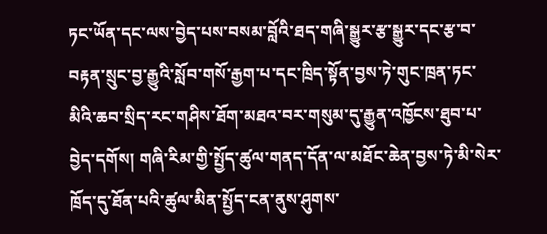ཏང་ཡོན་དང་ལས་བྱེད་པས་བསམ་བློའི་ཐད་གཞི་སྒྱུར་རྩ་སྒྱུར་དང་རྩ་བ་བརྟན་སྲུང་བྱ་རྒྱུའི་སློབ་གསོ་རྒྱག་པ་དང་ཁྲིད་སྟོན་བྱས་ཏེ་གུང་ཁྲན་ཏང་མིའི་ཆབ་སྲིད་རང་གཤིས་ཐོག་མཐའ་བར་གསུམ་དུ་རྒྱུན་འཁྱོངས་ཐུབ་པ་བྱེད་དགོས། གཞི་རིམ་གྱི་སྤྱོད་ཚུལ་གནད་དོན་ལ་མཐོང་ཆེན་བྱས་ཏེ་མི་སེར་ཁྲོད་དུ་ཐོན་པའི་ཚུལ་མིན་སྤྱོད་ངན་ནུས་ཤུགས་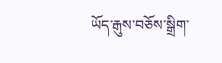ཡོད་རྒུས་བཅོས་སྒྲིག་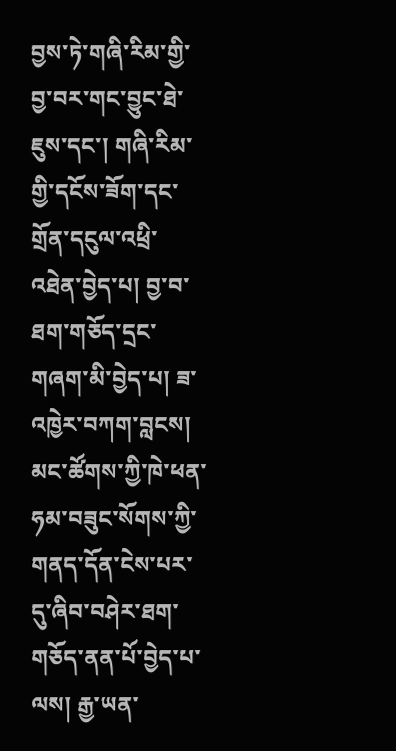བྱས་ཏེ་གཞི་རིམ་གྱི་བྱ་བར་གང་བྱུང་ཐེ་ཇུས་དང་། གཞི་རིམ་གྱི་དངོས་ཟོག་དང་གྲོན་དངུལ་འཕྲི་འཐེན་བྱེད་པ། བྱ་བ་ཐག་གཅོད་དྲང་གཞག་མི་བྱེད་པ། ཟ་འཁྱེར་བཀག་བླངས། མང་ཚོགས་ཀྱི་ཁེ་ཕན་ཧམ་བཟུང་སོགས་ཀྱི་གནད་དོན་ངེས་པར་དུ་ཞིབ་བཤེར་ཐག་གཅོད་ནན་པོ་བྱེད་པ་ལས། རྒྱ་ཡན་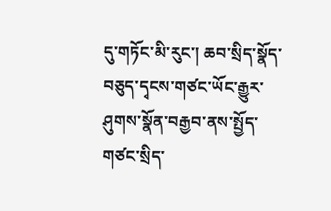དུ་གཏོང་མི་རུང་། ཆབ་སྲིད་སྣོད་བཅུད་དྭངས་གཙང་ཡོང་རྒྱུར་ཤུགས་སྣོན་བརྒྱབ་ནས་སྤྱོད་གཙང་སྲིད་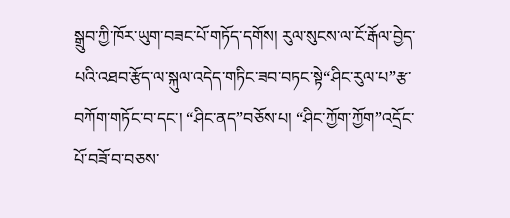སྒྲུབ་ཀྱི་ཁོར་ཡུག་བཟང་པོ་གཏོད་དགོས། རུལ་སུངས་ལ་ངོ་རྒོལ་བྱེད་པའི་འཐབ་རྩོད་ལ་སྐུལ་འདེད་གཏིང་ཟབ་བཏང་སྟེ“ཤིང་རུལ་པ”རྩ་བཀོག་གཏོང་བ་དང་། “ཤིང་ནད”བཅོས་པ། “ཤིང་ཀྱོག་ཀྱོག”འདྲོང་པོ་བཟོ་བ་བཅས་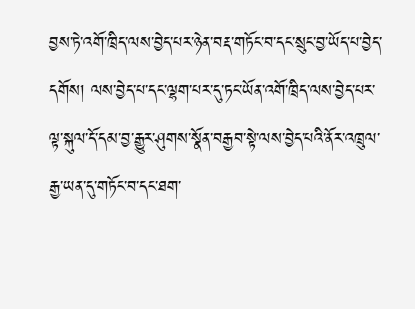བྱས་ཏེ་འགོ་ཁྲིད་ལས་བྱེད་པར་ཉེན་བརྡ་གཏོང་བ་དང་སྲུང་བྱ་ཡོད་པ་བྱེད་དགོས། ལས་བྱེད་པ་དང་ལྷག་པར་དུ་ཏང་ཡོན་འགོ་ཁྲིད་ལས་བྱེད་པར་ལྟ་སྐུལ་དོ་དམ་བྱ་རྒྱུར་ཤུགས་སྣོན་བརྒྱབ་སྟེ་ལས་བྱེད་པའི་ནོར་འཁྲུལ་རྒྱ་ཡན་དུ་གཏོང་བ་དང་ཐག་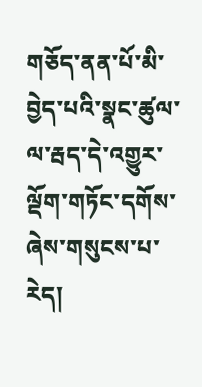གཅོད་ནན་པོ་མི་བྱེད་པའི་སྣང་ཚུལ་ལ་རྦད་དེ་འགྱུར་ལྡོག་གཏོང་དགོས་ཞེས་གསུངས་པ་རེད།